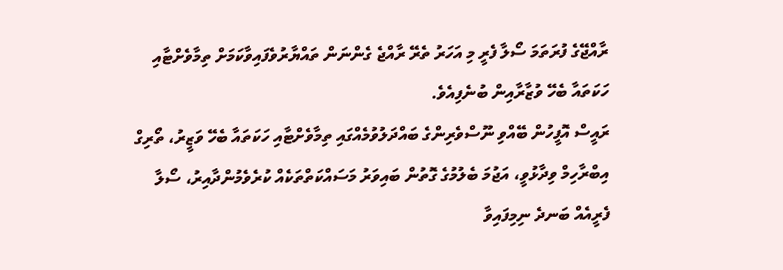ރާއްޖޭގެ ފުރަތަމަ ސޯލާ ފެރީ މި އަހަރު ތެރޭ ރާއްޖެ ގެންނަން ތައްޔާރުވެފައިވާކަމަށް ތިމާވެށްޓާއި ހަކަތައާ ބެހޭ ވުޒާރާއިން ބުނެފިއެވެ.
ރައީސް އޮފީހުން ބޭއްވި ނޫސްވެރިންގެ ބައްދަލުވުމެއްގައި ތިމާވެށްޓާއި ހަކަތައާ ބެހޭ ވަޒީރު، ތޯރިގް އިބްރާހިމް ވިދާޅުވީ، އަޖުމަ ބެލުމުގެ ގޮތުން ބައިވަރު މަސައްކަތްތަކެއް ކުރެވެމުންދާއިރު، ސޯލާ ފެރީއެއް ބަނދެ ނިމިފައިވާ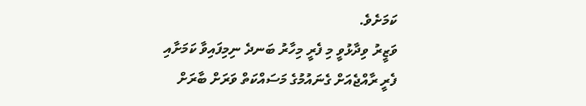ކަމަށެވެ.
ވަޒީރު ވިދާޅުވީ މި ފެރީ މިހާރު ބަނދެ ނިމިފައިވާ ކަމަށާއި ފެރީ ރާއްޖެއަށް ގެނައުމުގެ މަސައްކަތް ވަރަށް ބާރަށް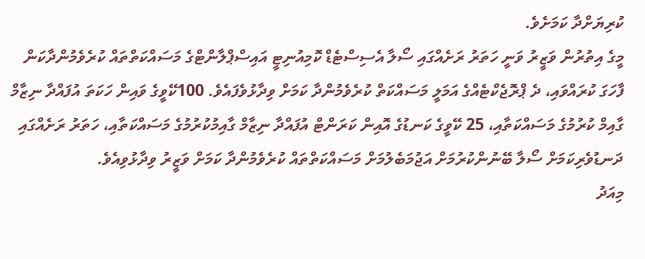ކުރިޔަށްދާ ކަމަށެވެ.
މީގެ އިތުރުން ވަޒީރު ވަނީ ހަތަރު ރަށެއްގައި ސޯލާ އެސިސްޓެޑް ކޮމިއުނިޓީ އައިސްޕްލާންޓްގެ މަސައްކަތްތައް ކުރެވެމުންދާކަން ފާހަގަ ކުރައްވައި، ދެ ޕްރޮޖެކްޓެއްގެ އަމަލީ މަސައްކަތް ކުރެވެމުންދާ ކަމަށް ވިދާޅުވެފައެވެ. 100ކޭވީގެ ވައިން ހަކަތަ އުފައްދާ ނިޒާމް ގާއިމް ކުރުމުގެ މަސައްކަތާއި، 25 ކޭވީގެ ކަނޑުގެ އޮއިން ކަރަންޓް އުފައްދާ ނިޒާމް ގާއިމުކުރުމުގެ މަސައްކަތާއި، ހަތަރު ރަށެއްގައި ދަނޑުވެރިކަމަށް ސޯލާ ބޭނުންކުރުމަށް އަޖުމަބެލުމަށް މަސައްކަތްތައް ކުރެވެމުންދާ ކަމަށް ވަޒީރު ވިދާޅުވިއެވެ.
މިއަދު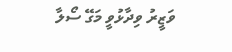ވަޒީރު ވިދާޅުވީ މަގޭ ސޯލާ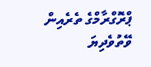ޕްރޮގްރާމްގެ ތެރެއިން ވޭތުވެދިޔަ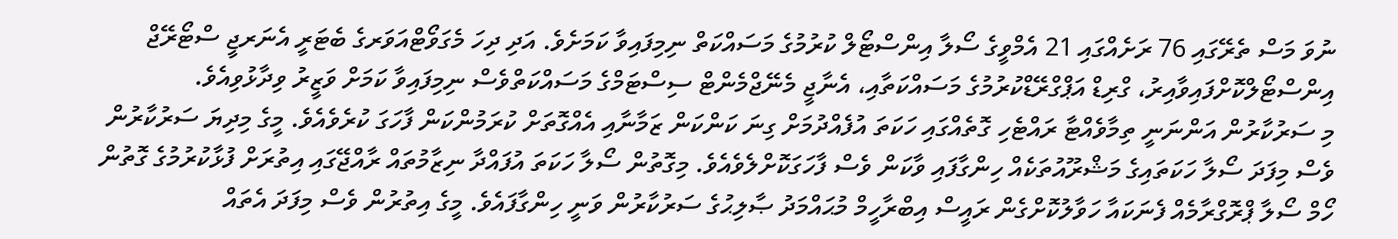ނުވަ މަސް ތެރޭގައި 76 ރަށެއްގައި 21 އެމްވީގެ ސޯލާ އިންސްޓޯލް ކުރުމުގެ މަސައްކަތް ނިމިފައިވާ ކަމަށެވެ. އަދި ދިހަ މެގަވޯޓްއަވަރގެ ބެޓަރީ އެނަރޖީ ސްޓޯރޭޖް އިންސްޓޯލްކޮށްފައިވާއިރު، ގްރިޑް އަޕްގްރޭޑްކުރުމުގެ މަސައްކަތާއި، އެނާޖީ މެނޭޖްމެންޓް ސިސްޓަމްގެ މަސައްކަތްވެސް ނިމިފައިވާ ކަމަށް ވަޒީރު ވިދާޅުވިއެވެ.
މި ސަރުކާރުން އަންނަނީ ތިމާވެއްޓާ ރައްޓެހި ގޮތެއްގައި ހަކަތަ އުފެއްދުމަށް ގިނަ ކަންކަން ޒަމާނާއި އެއްގޮތަށް ކުރަމުންކަން ފާހަގަ ކުރެވެއެވެ. މީގެ މިދިޔަ ސަރުކާރުން ވެސް މިފަދަ ސޯލާ ހަކަތައިގެ މަޝްރޫއުތަކެއް ހިންގާފައި ވާކަން ވެސް ފާހަގަކޮށްލެވެއެވެ. މިގޮތުން ސޯލާ ހަކަތަ އުފައްދާ ނިޒާމުތައް ރާއްޖޭގައި އިތުރަށް ފުޅާކުރުމުގެ ގޮތުން ހޯމް ސޯލާ ޕްރޮގްރާމެއް ފެނަކައާ ހަވާލުކޮށްގެން ރައީސް އިބްރާހީމް މުޙައްމަދު ޞާލިޙުގެ ސަރުކާރުން ވަނީ ހިންގާފައެވެ. މީގެ އިތުރުން ވެސް މިފަދަ އެތައް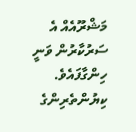މަޝްރޫއެއް އެ ސަރުކާރުން ވަނީ ހިންގާފައެވެ.
ކިޔުންތެރިންގެ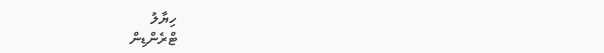ހިޔާލު
ޓްރެންޑިން